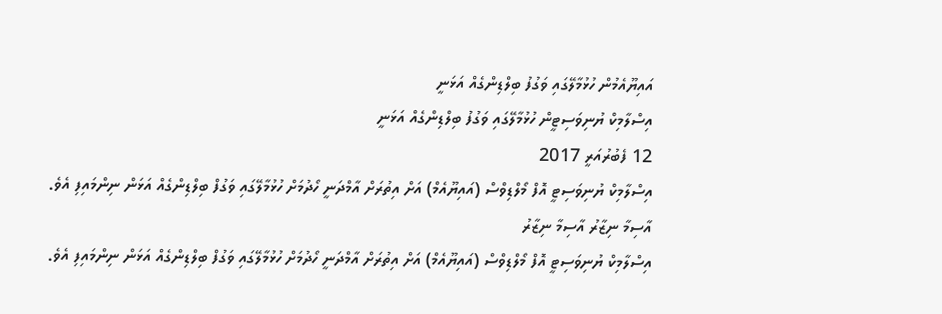އައިޔޫއެމުން ހުޅުމާލޭގައި ވަގުފު ބިލްޑިންގެއް އަޅަނީ
އިސްލާމިކް ޔުނިވަސިޓީން ހުޅުމާލޭގައި ވަގުފު ބިލްޑިންގެއް އަޅަނީ
12 ފެބުރުއަރީ 2017
އިސްލާމިކް ޔުނިވަސިޓީ އޮފް މޯލްޑިވްސް (އައިޔޫއެމް) އަށް އިތުރަށް އާމްދަނީ ހޯދުމަށް ހުޅުމާލޭގައި ވަގުފް ބިލްޑިންގެއް އަޅަން ނިންމައިފި އެވެ.
އާސިމާ ނިޒާރު އާސިމާ ނިޒާރު
އިސްލާމިކް ޔުނިވަސިޓީ އޮފް މޯލްޑިވްސް (އައިޔޫއެމް) އަށް އިތުރަށް އާމްދަނީ ހޯދުމަށް ހުޅުމާލޭގައި ވަގުފް ބިލްޑިންގެއް އަޅަން ނިންމައިފި އެވެ.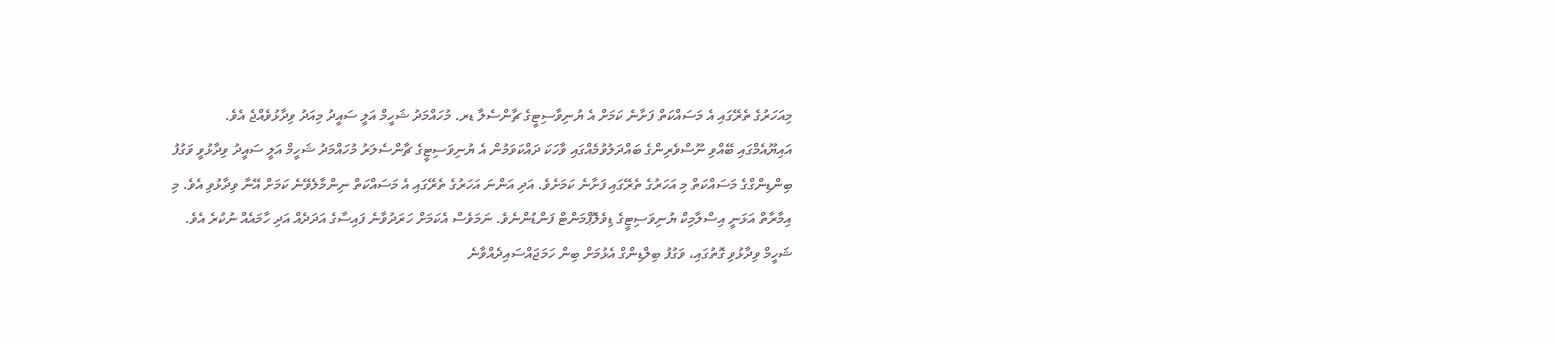މިއަހަރުގެ ތެރޭގައި އެ މަސައްކަތް ފަށާނެ ކަމަށް އެ ޔުނިވާސިޓީގެ ޗާންސެލާ ޑރ. މުހައްމަދު ޝަހީމް އަލީ ސައީދު މިއަދު ވިދާޅުވެއްޖެ އެވެ.
އައިޔޫއެމްގައި ބޭއްވި ނޫސްވެރިންގެ ބައްދަލުވުމެއްގައި ވާހަކަ ދައްކަވަމުން އެ ޔުނިވަސިޓީގެ ޗާންސެލަރު މުހައްމަދު ޝަހީމް އަލީ ސައީދު ވިދާޅުވީ ވަގުފު ބިންޑިންގްގެ މަސައްކަތް މި އަހަރުގެ ތެރޭގައި ފަށާނެ ކަމަށެވެ. އަދި އަންނަ އަހަރުގެ ތެރޭގައި އެ މަސައްކަތް ނިންމާލެވޭނެ ކަމަށް އޭނާ ވިދާޅުވި އެވެ. މި އިމާރާތް އަޅަނީ އިސްލާމިކް ޔުނިވަސިޓީގެ ޑިވެލޮޕްމަންޓް ފަންޑުންނެވެ. ނަމަވެސް އެކަމަށް ހަރަދުވާނެ ފައިސާގެ އަދަދެއް އަދި ހާމައެއް ނުކުރެ އެވެ.
ޝަހީމް ވިދާޅުވި ގޮތުގައި، ވަގުފު ބިލްޑިންގް އެޅުމަށް ބިން ހަމަޖައްސައިދެއްވާނެ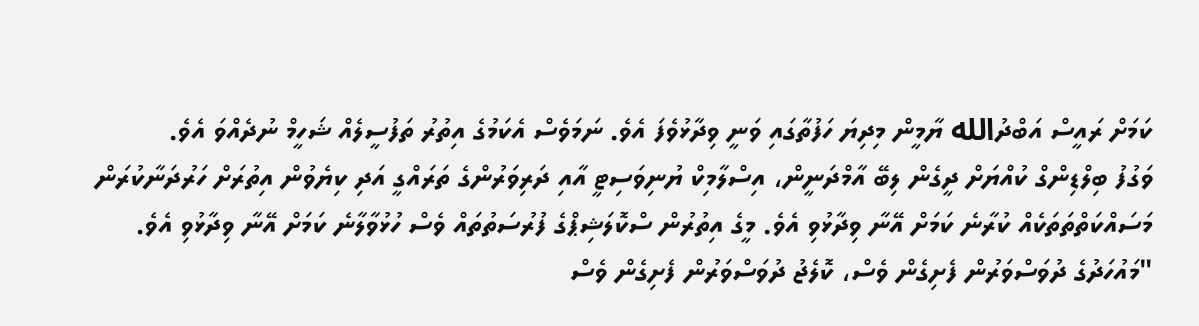ކަމަށް ރައީސް އަބްދުالله ޔާމީން މިދިޔަ ހަފުތާގައި ވަނީ ވިދާޅުވެފަ އެވެ. ނަމަވެސް އެކަމުގެ އިތުރު ތަފުސީލެއް ޝަހީމް ނުދެއްވަ އެވެ.
ވަގުފު ބިލްޑިންގް ކުއްޔަށް ދީގެން ލިބޭ އާމްދަނީން، އިސްލާމިކް ޔުނިވަސިޓީ އާއި ދަރިވަރުންގެ ތަރައްގީ އަދި ކިޔެވުން އިތުރަށް ހަރުދަނާކުރަން މަސައްކަތްތަތަކެއް ކުރާނެ ކަމަށް އޭނާ ވިދާޅުވި އެވެ. މީގެ އިތުރުން ސްކޮލަޝިޕްގެ ފުރުސަތުތައް ވެސް ހުޅުވާލާނެ ކަމަށް އޭނާ ވިދާޅުވި އެވެ.
"މައުހަދުގެ ދުވަސްވަރުން ފެށިގެން ވެސް، ކޮލެޖު ދުވަސްވަރުން ފެށިގެން ވެސް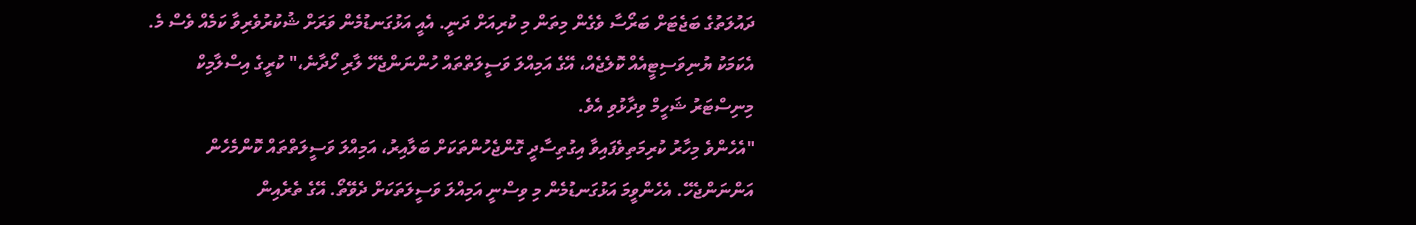ދައުލަތުގެ ބަޖެޓަށް ބަރޯސާ ވެގެން މިތަން މި ކުރިއަށް ދަނީ. އެއީ އަޅުގަނޑުމެން ވަރަށް ޝުކުރުވެރިވާ ކަމެއް ވެސް މެ. އެކަމަކު ޔުނިވަސިޓީއެއް ކޮލެޖެއް، އޭގެ އަމިއްލަ ވަސީލަތްތައް ހުންނަންޖެހޭ ލާރި ހޯދާނެ،" ކުރީގެ އިސްލާމިކް މިނިސްޓަރު ޝަހީމް ވިދާޅުވި އެވެ.
"އެހެންވެ މިހާރު ކުރިމަތިވެފައިވާ އިގުތިސާދީ ގޮންޖެހުންތަކަށް ބަލާއިރު، އަމިއްލަ ވަސީލަތްތައް ކޮންމެހެން އަންނަންޖެހޭ. އެހެންވީމަ އަޅުގަނޑުމެން މި ވިސްނީ އަމިއްލަ ވަސީލަތަކަށް ދެވޭތޯ. އޭގެ ތެރެއިން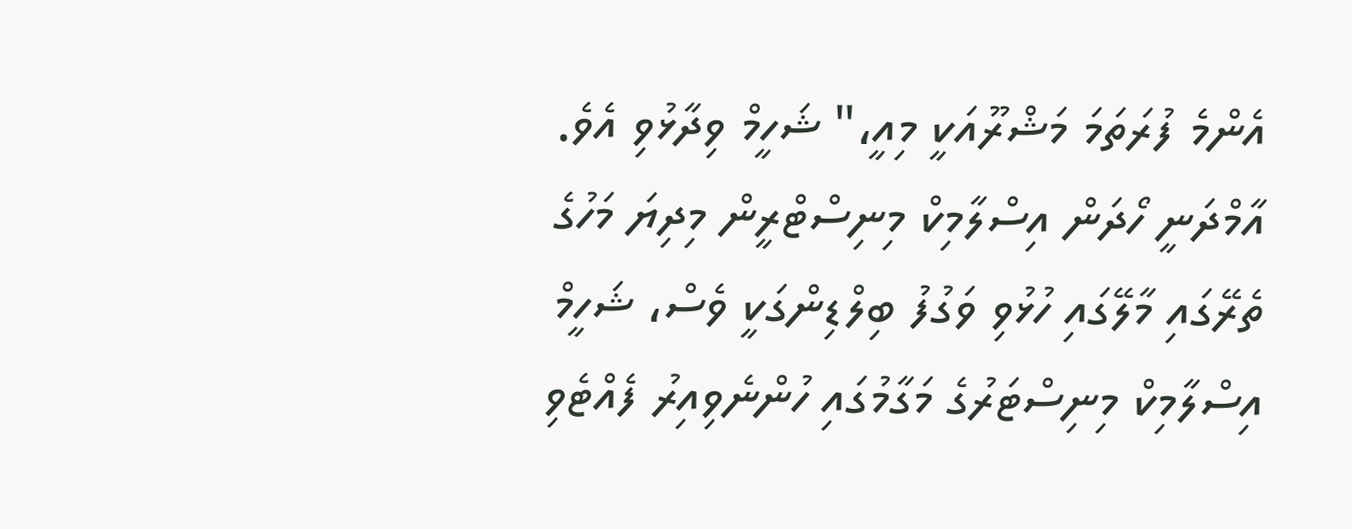އެންމެ ފުރަތަމަ މަޝްރޫއަކީ މިއީ،" ޝަހީމް ވިދާޅުވި އެވެ.
އާމްދަނީ ހޯދަން އިސްލާމިކް މިނިސްޓްރީން މިދިޔަ މަހުގެ ތެރޭގައި މާލޭގައި ހުޅުވި ވަގުފު ބިލްޑިންގަކީ ވެސް، ޝަހީމް އިސްލާމިކް މިނިސްޓަރުގެ މަގާމުގައި ހުންނެވިއިރު ފެއްޓެވި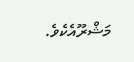މަޝްރޫއެކެވެ.